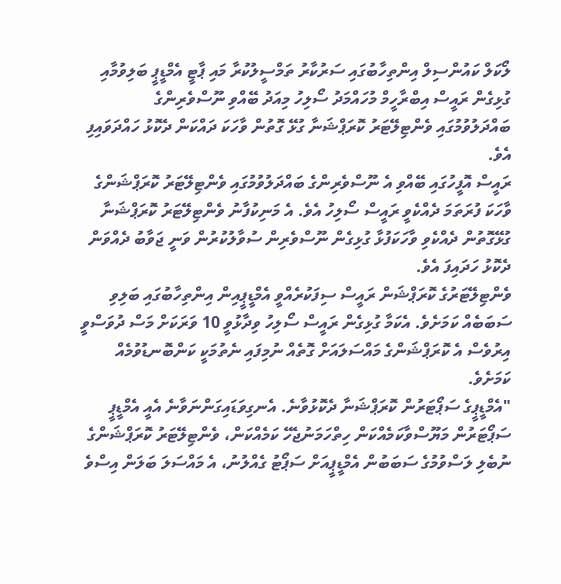ލޯކަލް ކައުންސިލް އިންތިހާބުގައި ސަރުކާރު ތަމްސީލުކުރާ މައި ޕާޓީ އެމްޑީޕީ ބަލިވުމާއި ގުޅިގެން ރައީސް އިބްރާހީމް މުހައްމަދު ސޯލިހު މިއަދު ބޭއްވި ނޫސްވެރިންގެ ބައްދަލުވުމުގައި ވެންޓިލޭޓަރު ކޮރަޕްޝަނާ ގުޅޭ ގޮތުން ވާހަކަ ދައްކަން ދެކޮޅު ހައްދަވައިފި އެވެ.
ރައީސް އޮފީހުގައި ބޭއްވި އެ ނޫސްވެރިންގެ ބައްދަލުވުމުގައި ވެންޓިލޭޓަރު ކޮރަޕްޝަންގެ ވާހަކަ ފުރަތަމަ ދެއްކެވީ ރައީސް ސޯލިހު އެވެ. އެ މަނިކުފާނު ވެންޓިލޭޓަރު ކޮރަޕްޝަނާ ގުޅޭގޮތުން ދެއްކެވި ވާހަކަފުޅާ ގުޅިގެން ނޫސްވެރިން ސުވާލުކުރުން ވަނީ ޖަވާބު ދެއްވަން ދެކޮޅު ހަދައިފަ އެވެ.
ވެންޓިލޭޓަރުގެ ކޮރަޕްޝަން ރައީސް ސިފަކުރެއްވީ އެމްޑީޕީއިން އިންތިހާބުގައި ބަލިވި ސަބަބެއް ކަމަށެވެ. އެކަމާ ގުޅިގެން ރައީސް ސޯލިހު ވިދާޅުވީ 10 ވަރަކަށް މަސް ދުވަސްވީ އިރުވެސް އެ ކޮރަޕްޝަންގެ މައްސަލައަށް ގޮތެއް ނުމިފައި ނެތުމަކީ ކަންބޮނޑުވުމެއް ކަމަށެވެ.
"އެމްޑީޕީގެ ސަޕޯޓަރުން ކޮރަޕްޝަނާ ދެކޮޅުވާނެ. އެނގިވަޑައިގަންނަވާނެ އެއީ އެމްޑީޕީ ސަޕޯޓަރުން މަޔޫސްވާކަމެއްކަން ހިތްހަމަނުޖެހޭ ކަމެއްކަން، ވެންޓިލޭޓަރު ކޮރަޕްޝަންގެ ނުބެލި ލަސްވުމުގެ ސަބަބުން އެމްޑީޕީއަށް ސަޕޯޓު ގެއްލުނު، އެ މައްސަލަ ބަލަން އިސްވެ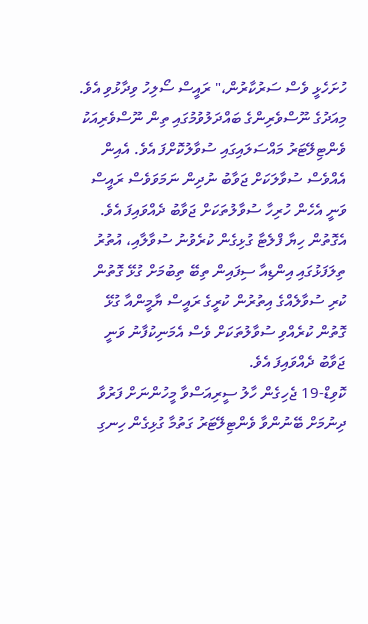ހުށަހެޅީ ވެސް ސަރުކާރުން،" ރައީސް ސޯލިހު ވިދާޅުވި އެވެ.
މިއަދުގެ ނޫސްވެރިންގެ ބައްދަލުވުމުގައި ތިން ނޫސްވެރިއަކު ވެންޓިލޭޓަރު މައްސަލައިގައި ސުވާލުކޮށްފަ އެވެ. އެއިން އެއްވެސް ސުވާލަކަށް ޖަވާބު ނުދިން ނަމަވަވެސް ރައީސް ވަނީ އެހެން ހުރިހާ ސުވާލުތަކަށް ޖަވާބު ދެއްވައިފަ އެވެ. އެގޮތުން ހިޔާ ފްލެޓާ ގުޅިގެން ކުރެވުނު ސުވާލާއި، އުތުރު ތިލަފަޅުގައި އިންޑިއާ ސިފައިން ތިބޭ ތިބުމަށް ގުޅޭ ގޮތުން ކުރި ސުވާލެއްގެ އިތުރުން ކުރީގެ ރައީސް ޔާމީންއާ ގުޅޭ ގޮތުން ކުރެއްވި ސުވާލުތަކަށް ވެސް އެމަނިކުފާނު ވަނީ ޖަވާބު ދެއްވައިފަ އެވެ.
ކޮވިޑް-19 ޖެހިގެން ހާލު ސީރިއަސްވާ މީހުންނަށް ފަރުވާ ދިނުމަށް ބޭނުންވާ ވެންޓިލޭޓަރު ގަތުމާ ގުޅިގެން ހިނގި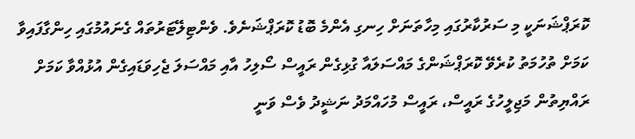ކޮރަޕްޝަނަކީ މި ސަރުކާރުގައި މިހާތަނަށް ހިނގި އެންމެ ބޮޑު ކޮރަޕްޝަނެވެ. ވެންޓިލޭޓަރުތައް ގެނައުމުގައި ހިންގާފައިވާ ކަމަށް ތުހުމަތު ކުރެވޭ ކޮރަޕްޝަންގެ މައްސަލައާ ގުޅިގެން ރައީސް ސޯލިހު އާއި މައްސަލަ ޖެހިވަޑައިގެން އުޅުއްވާ ކަމަށް ރައްޔިތުން މަޖިލީހުގެ ރައީސް، ރައީސް މުހައްމަދު ނަޝީދު ވެސް ވަނީ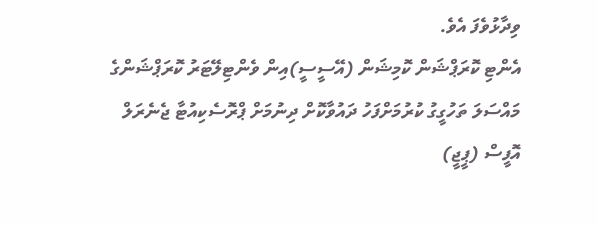ވިދާޅުވެފަ އެވެ.
އެންޓި ކޮރަޕްޝަން ކޮމިޝަން (އޭސީސީ)އިން ވެންޓިލޭޓަރު ކޮރަޕްޝަންގެ މައްސަލަ ތަހުގީގު ކުރުމަށްފަހު ދައުވާކޮށް ދިނުމަށް ޕްރޮސެކިއުޓާ ޖެނެރަލް އޮފީސް (ޕީޖީ)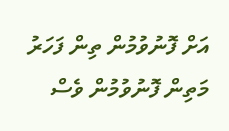އަށް ފޮނުވުމުން ތިން ފަހަރު މަތިން ފޮނުވުމުން ވެސް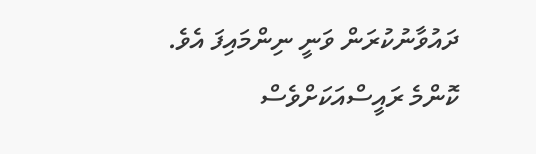ދައުވާނުކުރަން ވަނީ ނިންމައިފަ އެވެ.
ކޮންމެ ރައީސްއަކަށްވެސް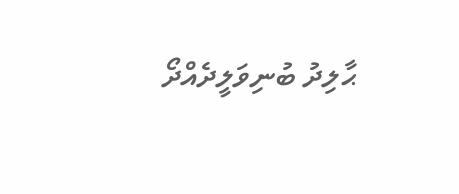ޙާލިދު ބުނިވަލީދެއްދޯ